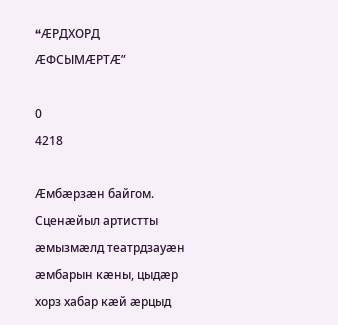“ÆРДХОРД ÆФСЫМÆРТÆ”

0
4218

Æмбæрзæн байгом. Сценæйыл артистты æмызмæлд театрдзауæн æмбарын кæны, цыдæр хорз хабар кæй æрцыд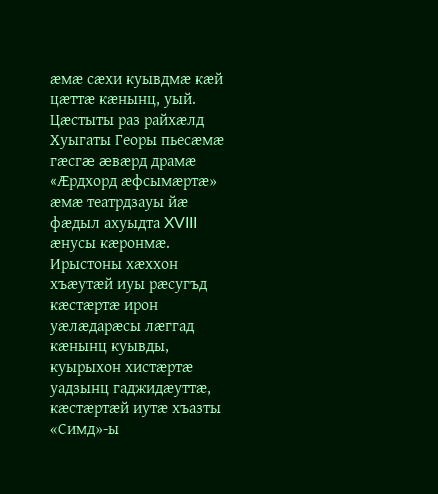æмæ сæхи куывдмæ кæй цæттæ кæнынц, уый. Цæстыты раз райхæлд Хуыгаты Георы пьесæмæ гæсгæ æвæрд драмæ «Æрдхорд æфсымæртæ» æмæ театрдзауы йæ фæдыл ахуыдта XVIII æнусы кæронмæ. Ирыстоны хæххон хъæутæй иуы рæсугъд кæстæртæ ирон уæлæдарæсы лæггад кæнынц куывды, куырыхон хистæртæ уадзынц гаджидæуттæ, кæстæртæй иутæ хъазты «Симд»-ы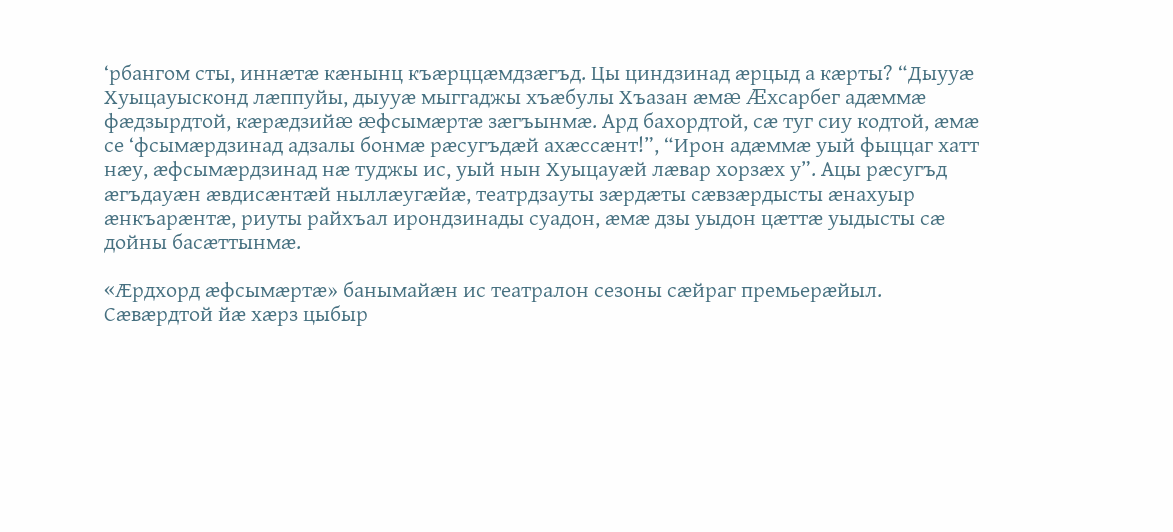‘рбангом сты, иннæтæ кæнынц къæрццæмдзæгъд. Цы циндзинад æрцыд а кæрты? “Дыууæ Хуыцауысконд лæппуйы, дыууæ мыггаджы хъæбулы Хъазан æмæ Æхсарбег адæммæ фæдзырдтой, кæрæдзийæ æфсымæртæ зæгъынмæ. Ард бахордтой, сæ туг сиу кодтой, æмæ се ‘фсымæрдзинад адзалы бонмæ рæсугъдæй ахæссæнт!”, “Ирон адæммæ уый фыццаг хатт нæу, æфсымæрдзинад нæ туджы ис, уый нын Хуыцауæй лæвар хорзæх у”. Ацы рæсугъд æгъдауæн æвдисæнтæй ныллæугæйæ, театрдзауты зæрдæты сæвзæрдысты æнахуыр æнкъарæнтæ, риуты райхъал ирондзинады суадон, æмæ дзы уыдон цæттæ уыдысты сæ дойны басæттынмæ.

«Æрдхорд æфсымæртæ» банымайæн ис театралон сезоны сæйраг премьерæйыл. Сæвæрдтой йæ хæрз цыбыр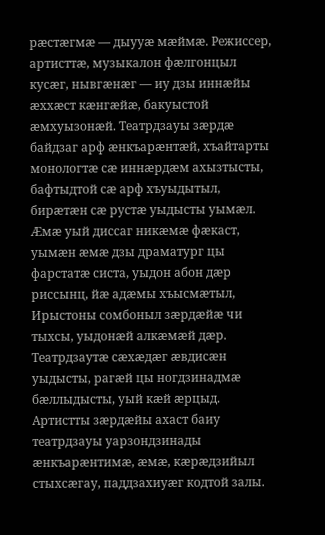рæстæгмæ — дыууæ мæймæ. Режиссер, артисттæ, музыкалон фæлгонцыл кусæг, нывгæнæг — иу дзы иннæйы æххæст кæнгæйæ, бакуыстой æмхуызонæй. Театрдзауы зæрдæ байдзаг арф æнкъарæнтæй, хъайтарты монологтæ сæ иннæрдæм ахызтысты, бафтыдтой сæ арф хъуыдытыл, бирæтæн сæ рустæ уыдысты уымæл. Æмæ уый диссаг никæмæ фæкаст, уымæн æмæ дзы драматург цы фарстатæ систа, уыдон абон дæр риссынц, йæ адæмы хъысмæтыл, Ирыстоны сомбоныл зæрдæйæ чи тыхсы, уыдонæй алкæмæй дæр.
Театрдзаутæ сæхæдæг æвдисæн уыдысты, рагæй цы ногдзинадмæ бæллыдысты, уый кæй æрцыд. Артистты зæрдæйы ахаст баиу театрдзауы уарзондзинады æнкъарæнтимæ, æмæ, кæрæдзийыл стыхсæгау, паддзахиуæг кодтой залы.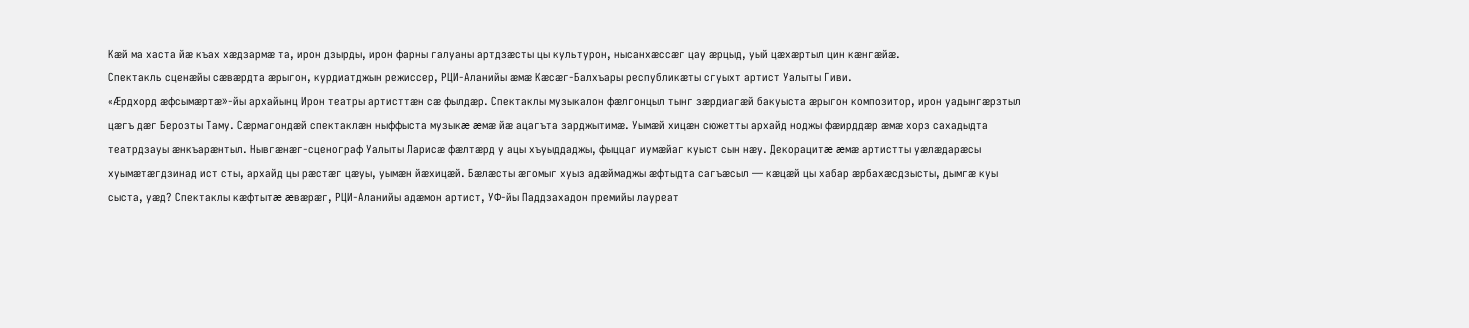Кæй ма хаста йæ къах хæдзармæ та, ирон дзырды, ирон фарны галуаны артдзæсты цы культурон, нысанхæссæг цау æрцыд, уый цæхæртыл цин кæнгæйæ.
Спектакль сценæйы сæвæрдта æрыгон, курдиатджын режиссер, РЦИ-Аланийы æмæ Кæсæг-Балхъары республикæты сгуыхт артист Уалыты Гиви.
«Æрдхорд æфсымæртæ»-йы архайынц Ирон театры артисттæн сæ фылдæр. Спектаклы музыкалон фæлгонцыл тынг зæрдиагæй бакуыста æрыгон композитор, ирон уадынгæрзтыл цæгъ дæг Берозты Таму. Сæрмагондæй спектаклæн ныффыста музыкæ æмæ йæ ацагъта зарджытимæ. Уымæй хицæн сюжетты архайд ноджы фæирддæр æмæ хорз сахадыдта театрдзауы æнкъарæнтыл. Нывгæнæг-сценограф Уалыты Ларисæ фæлтæрд у ацы хъуыддаджы, фыццаг иумæйаг куыст сын нæу. Декорацитæ æмæ артистты уæлæдарæсы хуымæтæгдзинад ист сты, архайд цы рæстæг цæуы, уымæн йæхицæй. Бæлæсты æгомыг хуыз адæймаджы æфтыдта сагъæсыл — кæцæй цы хабар æрбахæсдзысты, дымгæ куы сыста, уæд? Спектаклы кæфтытæ æвæрæг, РЦИ-Аланийы адæмон артист, УФ-йы Паддзахадон премийы лауреат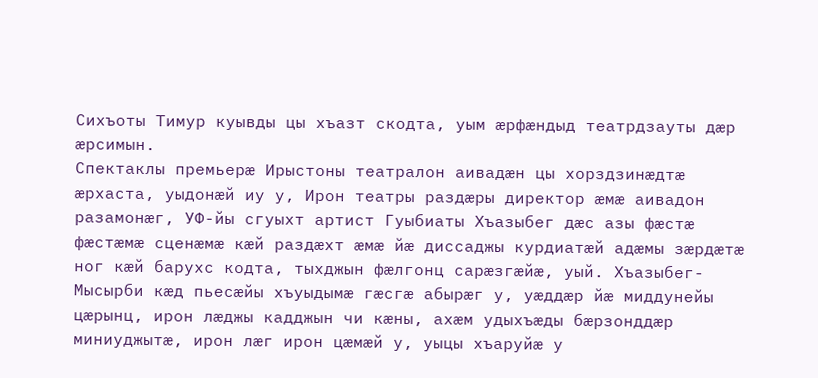Сихъоты Тимур куывды цы хъазт скодта, уым æрфæндыд театрдзауты дæр æрсимын.
Спектаклы премьерæ Ирыстоны театралон аивадæн цы хорздзинæдтæ æрхаста, уыдонæй иу у, Ирон театры раздæры директор æмæ аивадон разамонæг, УФ-йы сгуыхт артист Гуыбиаты Хъазыбег дæс азы фæстæ фæстæмæ сценæмæ кæй раздæхт æмæ йæ диссаджы курдиатæй адæмы зæрдæтæ ног кæй барухс кодта, тыхджын фæлгонц сарæзгæйæ, уый. Хъазыбег-Мысырби кæд пьесæйы хъуыдымæ гæсгæ абырæг у, уæддæр йæ миддунейы цæрынц, ирон лæджы кадджын чи кæны, ахæм удыхъæды бæрзонддæр миниуджытæ, ирон лæг ирон цæмæй у, уыцы хъаруйæ у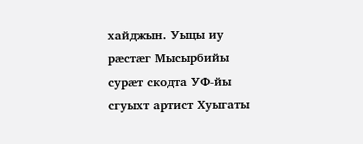хайджын. Уыцы иу рæстæг Мысырбийы сурæт скодта УФ-йы сгуыхт артист Хуыгаты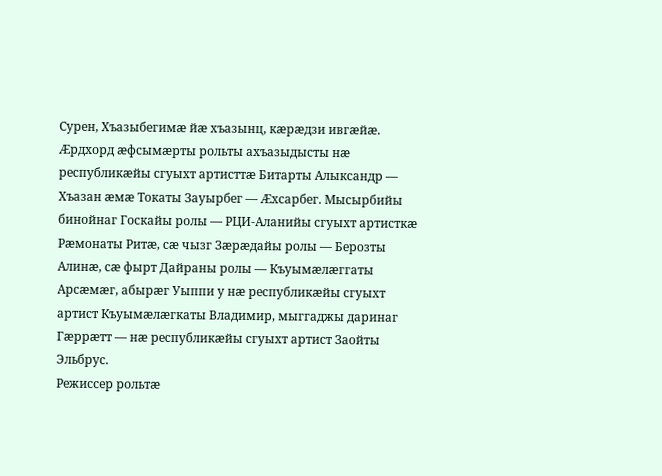Сурен, Хъазыбегимæ йæ хъазынц, кæрæдзи ивгæйæ. Æрдхорд æфсымæрты рольты ахъазыдысты нæ республикæйы сгуыхт артисттæ Битарты Алыксандр — Хъазан æмæ Токаты Зауырбег — Æхсарбег. Мысырбийы бинойнаг Госкайы ролы — РЦИ-Аланийы сгуыхт артисткæ Рæмонаты Ритæ, сæ чызг Зæрæдайы ролы — Берозты Алинæ, сæ фырт Дайраны ролы — Къуымæлæггаты Арсæмæг, абырæг Уыппи у нæ республикæйы сгуыхт артист Къуымæлæгкаты Владимир, мыггаджы даринаг Гæррæтт — нæ республикæйы сгуыхт артист Заойты Эльбрус.
Режиссер рольтæ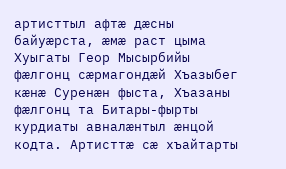артисттыл афтæ дæсны байуæрста, æмæ раст цыма Хуыгаты Геор Мысырбийы фæлгонц сæрмагондæй Хъазыбег кæнæ Суренæн фыста, Хъазаны фæлгонц та Битары-фырты курдиаты авналæнтыл æнцой кодта. Артисттæ сæ хъайтарты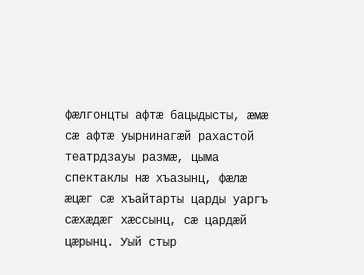фæлгонцты афтæ бацыдысты, æмæ сæ афтæ уырнинагæй рахастой театрдзауы размæ, цыма спектаклы нæ хъазынц, фæлæ æцæг сæ хъайтарты царды уаргъ сæхæдæг хæссынц, сæ цардæй цæрынц. Уый стыр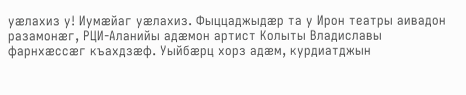уæлахиз у! Иумæйаг уæлахиз. Фыццаджыдæр та у Ирон театры аивадон разамонæг, РЦИ-Аланийы адæмон артист Колыты Владиславы фарнхæссæг къахдзæф. Уыйбæрц хорз адæм, курдиатджын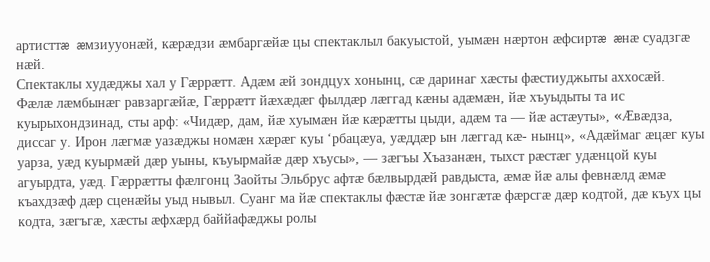артисттæ æмзиууонæй, кæрæдзи æмбаргæйæ цы спектаклыл бакуыстой, уымæн нæртон æфсиртæ æнæ суадзгæ нæй.
Спектаклы худæджы хал у Гæррæтт. Адæм æй зондцух хонынц, сæ даринаг хæсты фæстиуджыты аххосæй. Фæлæ лæмбынæг равзаргæйæ, Гæррæтт йæхæдæг фылдæр лæггад кæны адæмæн, йæ хъуыдыты та ис куырыхондзинад, сты арф: «Чидæр, дам, йæ хуымæн йæ кæрæтты цыди, адæм та — йæ астæуты», «Æвæдза, диссаг у. Ирон лæгмæ уазæджы номæн хæрæг куы ‘рбацæуа, уæддæр ын лæггад кæ- нынц», «Адæймаг æцæг куы уарза, уæд куырмæй дæр уыны, къуырмайæ дæр хъусы», — зæгъы Хъазанæн, тыхст рæстæг удæнцой куы агуырдта, уæд. Гæррæтты фæлгонц Заойты Эльбрус афтæ бæлвырдæй равдыста, æмæ йæ алы февнæлд æмæ къахдзæф дæр сценæйы уыд нывыл. Суанг ма йæ спектаклы фæстæ йæ зонгæтæ фæрсгæ дæр кодтой, дæ къух цы кодта, зæгъгæ, хæсты æфхæрд баййафæджы ролы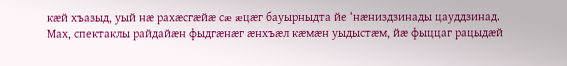кæй хъазыд, уый нæ рахæсгæйæ сæ æцæг бауырныдта йе ‘нæниздзинады цауддзинад.
Мах, спектаклы райдайæн фыдгæнæг æнхъæл кæмæн уыдыстæм, йæ фыццаг рацыдæй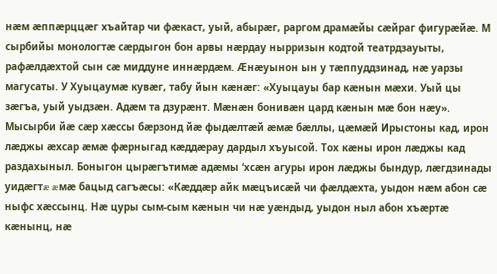нæм æппæрццæг хъайтар чи фæкаст, уый, абырæг, раргом драмæйы сæйраг фигурæйæ. М сырбийы монологтæ сæрдыгон бон арвы нæрдау нырризын кодтой театрдзауыты, рафæлдæхтой сын сæ миддуне иннæрдæм. Æнæуынон ын у тæппуддзинад, нæ уарзы магусаты. У Хуыцаумæ кувæг, табу йын кæнæг: «Хуыцауы бар кæнын мæхи. Уый цы зæгъа, уый уыдзæн. Адæм та дзурæнт. Мæнæн бонивæн цард кæнын мæ бон нæу». Мысырби йæ сæр хæссы бæрзонд йæ фыдæлтæй æмæ бæллы, цæмæй Ирыстоны кад, ирон лæджы æхсар æмæ фæрныгад кæддæрау дардыл хъуысой. Тох кæны ирон лæджы кад раздахыныл. Боныгон цырæгътимæ адæмы ‘хсæн агуры ирон лæджы бындур, лæгдзинады уидæгтæ æмæ бацыд сагъæсы: «Кæддæр айк мæцъисæй чи фæлдæхта, уыдон нæм абон сæ ныфс хæссынц. Нæ цуры сым-сым кæнын чи нæ уæндыд, уыдон ныл абон хъæртæ кæнынц, нæ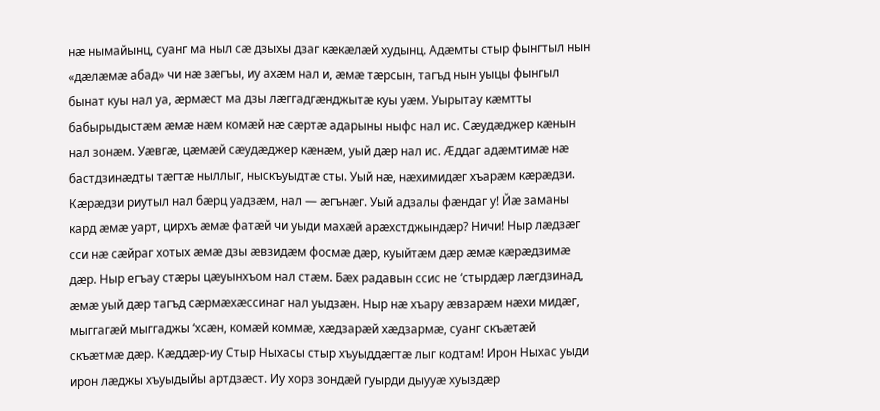нæ нымайынц, суанг ма ныл сæ дзыхы дзаг кæкæлæй худынц. Адæмты стыр фынгтыл нын «дæлæмæ абад» чи нæ зæгъы, иу ахæм нал и, æмæ тæрсын, тагъд нын уыцы фынгыл бынат куы нал уа, æрмæст ма дзы лæггадгæнджытæ куы уæм. Уырытау кæмтты бабырыдыстæм æмæ нæм комæй нæ сæртæ адарыны ныфс нал ис. Сæудæджер кæнын нал зонæм. Уæвгæ, цæмæй сæудæджер кæнæм, уый дæр нал ис. Æддаг адæмтимæ нæ бастдзинæдты тæгтæ ныллыг, ныскъуыдтæ сты. Уый нæ, нæхимидæг хъарæм кæрæдзи. Кæрæдзи риутыл нал бæрц уадзæм, нал — æгънæг. Уый адзалы фæндаг у! Йæ заманы кард æмæ уарт, цирхъ æмæ фатæй чи уыди махæй арæхстджындæр? Ничи! Ныр лæдзæг сси нæ сæйраг хотых æмæ дзы æвзидæм фосмæ дæр, куыйтæм дæр æмæ кæрæдзимæ дæр. Ныр егъау стæры цæуынхъом нал стæм. Бæх радавын ссис не ‘стырдæр лæгдзинад, æмæ уый дæр тагъд сæрмæхæссинаг нал уыдзæн. Ныр нæ хъару æвзарæм нæхи мидæг, мыггагæй мыггаджы ‘хсæн, комæй коммæ, хæдзарæй хæдзармæ, суанг скъæтæй скъæтмæ дæр. Кæддæр-иу Стыр Ныхасы стыр хъуыддæгтæ лыг кодтам! Ирон Ныхас уыди ирон лæджы хъуыдыйы артдзæст. Иу хорз зондæй гуырди дыууæ хуыздæр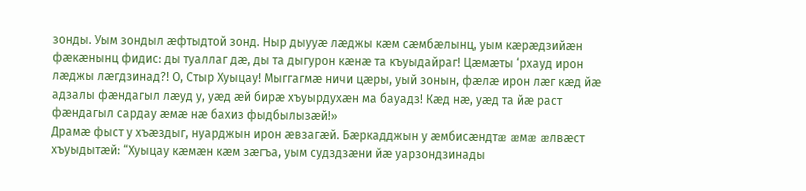зонды. Уым зондыл æфтыдтой зонд. Ныр дыууæ лæджы кæм сæмбæлынц, уым кæрæдзийæн фæкæнынц фидис: ды туаллаг дæ, ды та дыгурон кæнæ та къуыдайраг! Цæмæты ‘рхауд ирон лæджы лæгдзинад?! О, Стыр Хуыцау! Мыггагмæ ничи цæры, уый зонын, фæлæ ирон лæг кæд йæ адзалы фæндагыл лæуд у, уæд æй бирæ хъуырдухæн ма бауадз! Кæд нæ, уæд та йæ раст фæндагыл сардау æмæ нæ бахиз фыдбылызæй!»
Драмæ фыст у хъæздыг, нуарджын ирон æвзагæй. Бæркадджын у æмбисæндтæ æмæ æлвæст хъуыдытæй: “Хуыцау кæмæн кæм зæгъа, уым судздзæни йæ уарзондзинады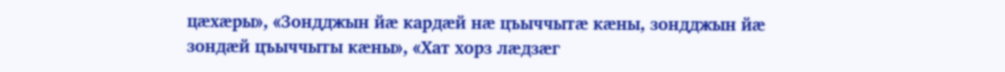цæхæры», «Зондджын йæ кардæй нæ цъыччытæ кæны, зондджын йæ зондæй цъыччыты кæны», «Хат хорз лæдзæг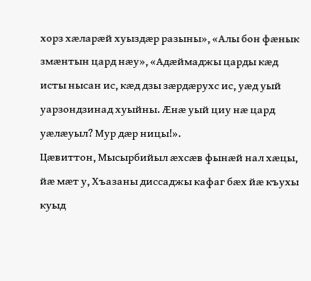хорз хæларæй хуыздæр разыны», «Алы бон фæнык змæнтын цард нæу», «Адæймаджы царды кæд исты нысан ис, кæд дзы зæрдæрухс ис, уæд уый уарзондзинад хуыйны. Æнæ уый циу нæ цард уæлæуыл? Мур дæр ницы!».
Цæвиттон, Мысырбийыл æхсæв фынæй нал хæцы, йæ мæт у, Хъазаны диссаджы кафаг бæх йæ къухы куыд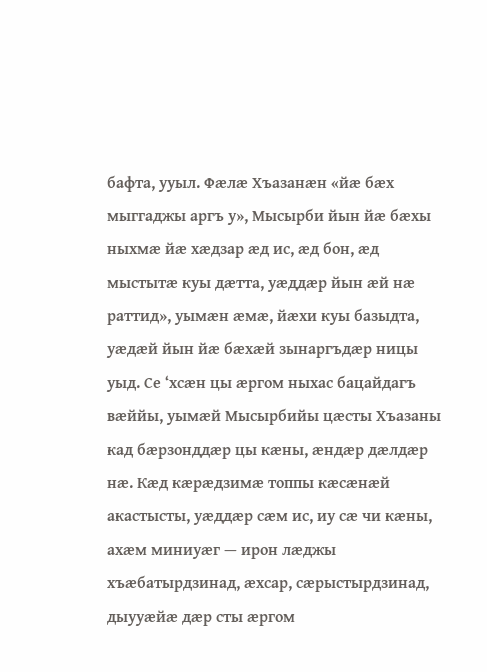бафта, ууыл. Фæлæ Хъазанæн «йæ бæх мыггаджы аргъ у», Мысырби йын йæ бæхы ныхмæ йæ хæдзар æд ис, æд бон, æд мыстытæ куы дæтта, уæддæр йын æй нæ раттид», уымæн æмæ, йæхи куы базыдта, уæдæй йын йæ бæхæй зынаргъдæр ницы уыд. Се ‘хсæн цы æргом ныхас бацайдагъ вæййы, уымæй Мысырбийы цæсты Хъазаны кад бæрзонддæр цы кæны, æндæр дæлдæр нæ. Кæд кæрæдзимæ топпы кæсæнæй акастысты, уæддæр сæм ис, иу сæ чи кæны, ахæм миниуæг — ирон лæджы хъæбатырдзинад, æхсар, сæрыстырдзинад, дыууæйæ дæр сты æргом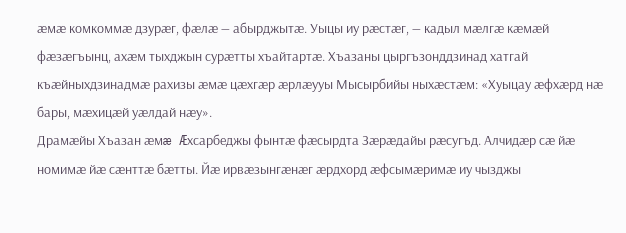æмæ комкоммæ дзурæг, фæлæ — абырджытæ. Уыцы иу рæстæг, — кадыл мæлгæ кæмæй фæзæгъынц, ахæм тыхджын сурæтты хъайтартæ. Хъазаны цыргъзонддзинад хатгай къæйныхдзинадмæ рахизы æмæ цæхгæр æрлæууы Мысырбийы ныхæстæм: «Хуыцау æфхæрд нæ бары, мæхицæй уæлдай нæу».
Драмæйы Хъазан æмæ Æхсарбеджы фынтæ фæсырдта Зæрæдайы рæсугъд. Алчидæр сæ йæ номимæ йæ сæнттæ бæтты. Йæ ирвæзынгæнæг æрдхорд æфсымæримæ иу чызджы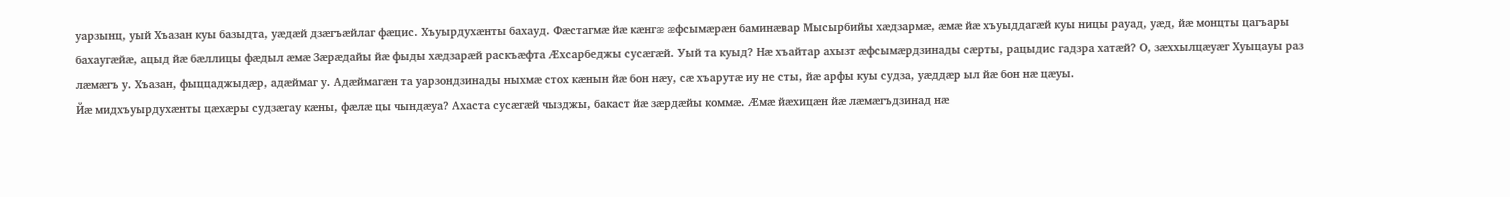уарзынц, уый Хъазан куы базыдта, уæдæй дзæгъæйлаг фæцис. Хъуырдухæнты бахауд. Фæстагмæ йæ кæнгæ æфсымæрæн баминæвар Мысырбийы хæдзармæ, æмæ йæ хъуыддагæй куы ницы рауад, уæд, йæ монцты цагъары бахаугæйæ, ацыд йæ бæллицы фæдыл æмæ Зæрæдайы йæ фыды хæдзарæй раскъæфта Æхсарбеджы сусæгæй. Уый та куыд? Нæ хъайтар ахызт æфсымæрдзинады сæрты, рацыдис гадзра хатæй? О, зæххылцæуæг Хуыцауы раз лæмæгъ у. Хъазан, фыццаджыдæр, адæймаг у. Адæймагæн та уарзондзинады ныхмæ стох кæнын йæ бон нæу, сæ хъарутæ иу не сты, йæ арфы куы судза, уæддæр ыл йæ бон нæ цæуы.
Йæ мидхъуырдухæнты цæхæры судзæгау кæны, фæлæ цы чындæуа? Ахаста сусæгæй чызджы, бакаст йæ зæрдæйы коммæ. Æмæ йæхицæн йæ лæмæгъдзинад нæ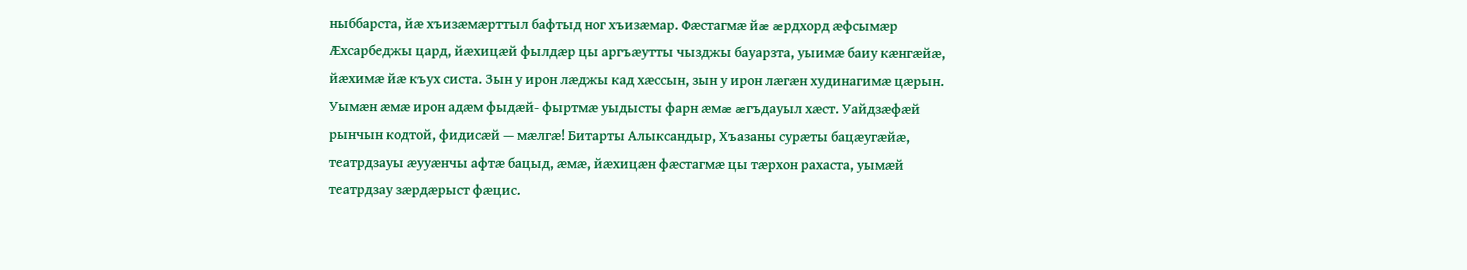ныббарста, йæ хъизæмæрттыл бафтыд ног хъизæмар. Фæстагмæ йæ æрдхорд æфсымæр Æхсарбеджы цард, йæхицæй фылдæр цы аргъæутты чызджы бауарзта, уыимæ баиу кæнгæйæ, йæхимæ йæ къух систа. Зын у ирон лæджы кад хæссын, зын у ирон лæгæн худинагимæ цæрын. Уымæн æмæ ирон адæм фыдæй- фыртмæ уыдысты фарн æмæ æгъдауыл хæст. Уайдзæфæй рынчын кодтой, фидисæй — мæлгæ! Битарты Алыксандыр, Хъазаны сурæты бацæугæйæ, театрдзауы æууæнчы афтæ бацыд, æмæ, йæхицæн фæстагмæ цы тæрхон рахаста, уымæй театрдзау зæрдæрыст фæцис.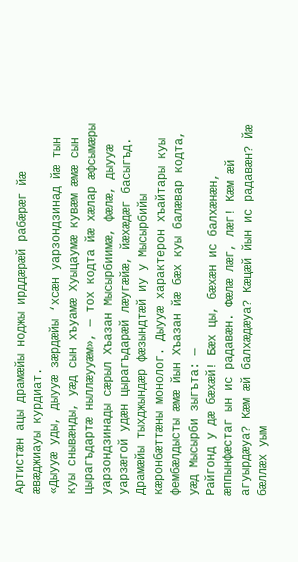Артистæн ацы драмæйы ноджы ирддæрæй рабæрæг йæ æвæджиауы курдиат.
«Дыууæ уды, дыууæ зæрдæйы ‘хсæн уарзондзинад йæ тын куы снывæнды, уæд сын хъуамæ Хуыцаумæ кувæм æмæ сын цырагъдартæ ныллæууæм», — тох кодта йæ хæлар æфсымæры уарзондзинады сæрыл Хъазан Мысырбиимæ, фæлæ, дыууæ уарзæгой удæн цырагъдарæй лæугæйæ, йæхæдæг басыгъд.
Драмæйы тыхджындæр фæзындтæй иу у Мысырбийы кæронбæттæны монолог. Дыууæ характерон хъайтары куы фембæлдысты æмæ йын Хъазан йæ бæх куы балæвар кодта, уæд Мысырби зыгъта: —
Райгонд у дæ бæхæй! Бæх цы, бæхæн ис балхæнæн, æппынфæстаг ын ис радавæн. Фæлæ лæг, лæг! Кæм æй агуырдæуа? Кæм æй балхæдæуа? Кæцæй йын ис радавæн? Йæ бæллæх уым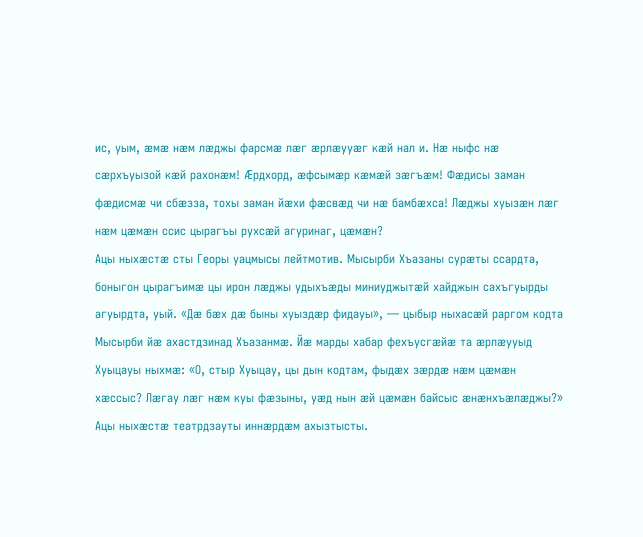ис, уым, æмæ нæм лæджы фарсмæ лæг æрлæууæг кæй нал и. Нæ ныфс нæ сæрхъуызой кæй рахонæм! Æрдхорд, æфсымæр кæмæй зæгъæм! Фæдисы заман фæдисмæ чи сбæзза, тохы заман йæхи фæсвæд чи нæ бамбæхса! Лæджы хуызæн лæг нæм цæмæн ссис цырагъы рухсæй агуринаг, цæмæн?
Ацы ныхæстæ сты Георы уацмысы лейтмотив. Мысырби Хъазаны сурæты ссардта, боныгон цырагъимæ цы ирон лæджы удыхъæды миниуджытæй хайджын сахъгуырды агуырдта, уый. «Дæ бæх дæ быны хуыздæр фидауы», — цыбыр ныхасæй раргом кодта Мысырби йæ ахастдзинад Хъазанмæ. Йæ марды хабар фехъусгæйæ та æрлæууыд Хуыцауы ныхмæ: «О, стыр Хуыцау, цы дын кодтам, фыдæх зæрдæ нæм цæмæн хæссыс? Лæгау лæг нæм куы фæзыны, уæд нын æй цæмæн байсыс æнæнхъæлæджы?» Ацы ныхæстæ театрдзауты иннæрдæм ахызтысты.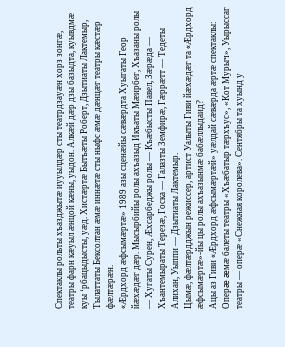Спектаклы рольты хъазджытæ иууылдæр сты театрдзауæн хорз зонгæ, театры фарн кæуыл æнцой кæны, уыдон. Алкæй дæр дзы базыдта, куывдмæ куы ‘рбацыдысты, уæд. Хистæртæ Бытъæты Роберт, Дзытиаты Лактемыр, Тылаттаты Бексолтан æмæ иннæтæ сты ныфс æмæ дæнцæг театры кæстæр фæлтæрæн.
«Æрдхорд æфсымæртæ» 1989 азы сценæйы сæвæрдта Хуыгаты Геор йæхæдæг дæр. Мысырбийы ролы ахъазыд Икъаты Мæирбег, Хъазаны ролы — Хугаты Сурен, Æхсарбеджы ролы — Къæбысты Павел, Зæрæда — Хъантемыраты Терезæ, Госка — Галазты Земфирæ, Гæррæтт — Тедеты Алихан, Уыппи — Дзытиаты Лактемыр.
Цымæ, фæлтæрдджын режиссер, артист Уалыты Гиви йæхæдæг та «Æрдхорд æфсымæртæ»-йы цы ролы ахъазынмæ бабæллыдаид?
Ацы аз Гиви «Æрдхорд æфсымæртæй» уæлдай сæвæрда æртæ спектаклы: Оперæ æмæ балеты театры «Хъæбатыр тæрхъус», «Кот Мурыч», Уырыссаг театры — оперæ «Снежная королева». Сентябры та хуынд у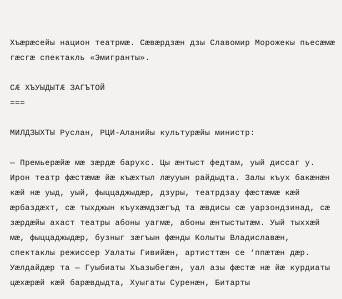Хъæрæсейы национ театрмæ. Сæвæрдзæн дзы Славомир Морожекы пьесæмæ гæсгæ спектакль «Эмигранты».

СÆ ХЪУЫДЫТÆ ЗАГЪТОЙ
===

МИЛДЗЫХТЫ Руслан, РЦИ-Аланийы культурæйы министр:

— Премьерæйæ мæ зæрдæ барухс. Цы æнтыст федтам, уый диссаг у. Ирон театр фæстæмæ йæ къæхтыл лæууын райдыдта. Залы къух бакæнæн кæй нæ уыд, уый, фыццаджыдæр, дзуры, театрдзау фæстæмæ кæй æрбаздæхт, сæ тыхджын къухæмдзæгъд та æвдисы сæ уарзондзинад, сæ зæрдæйы ахаст театры абоны уагмæ, абоны æнтыстытæм. Уый тыххæй мæ, фыццаджыдæр, бузныг зæгъын фæнды Колыты Владиславæн, спектаклы режиссер Уалаты Гивийæн, артисттæн се ‘ппæтæн дæр. Уæлдайдæр та — Гуыбиаты Хъазыбегæн, уал азы фæстæ нæ йæ курдиаты цæхæрæй кæй барæвдыдта, Хуыгаты Суренæн, Битарты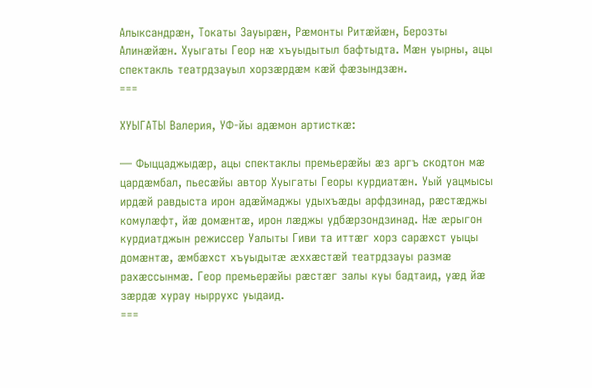Алыксандрæн, Токаты Зауырæн, Рæмонты Ритæйæн, Берозты Алинæйæн. Хуыгаты Геор нæ хъуыдытыл бафтыдта. Мæн уырны, ацы спектакль театрдзауыл хорзæрдæм кæй фæзындзæн.
===

ХУЫГАТЫ Валерия, УФ-йы адæмон артисткæ:

— Фыццаджыдæр, ацы спектаклы премьерæйы æз аргъ скодтон мæ цардæмбал, пьесæйы автор Хуыгаты Георы курдиатæн. Уый уацмысы ирдæй равдыста ирон адæймаджы удыхъæды арфдзинад, рæстæджы комулæфт, йæ домæнтæ, ирон лæджы удбæрзондзинад. Нæ æрыгон курдиатджын режиссер Уалыты Гиви та иттæг хорз сарæхст уыцы домæнтæ, æмбæхст хъуыдытæ æххæстæй театрдзауы размæ рахæссынмæ. Геор премьерæйы рæстæг залы куы бадтаид, уæд йæ зæрдæ хурау ныррухс уыдаид.
===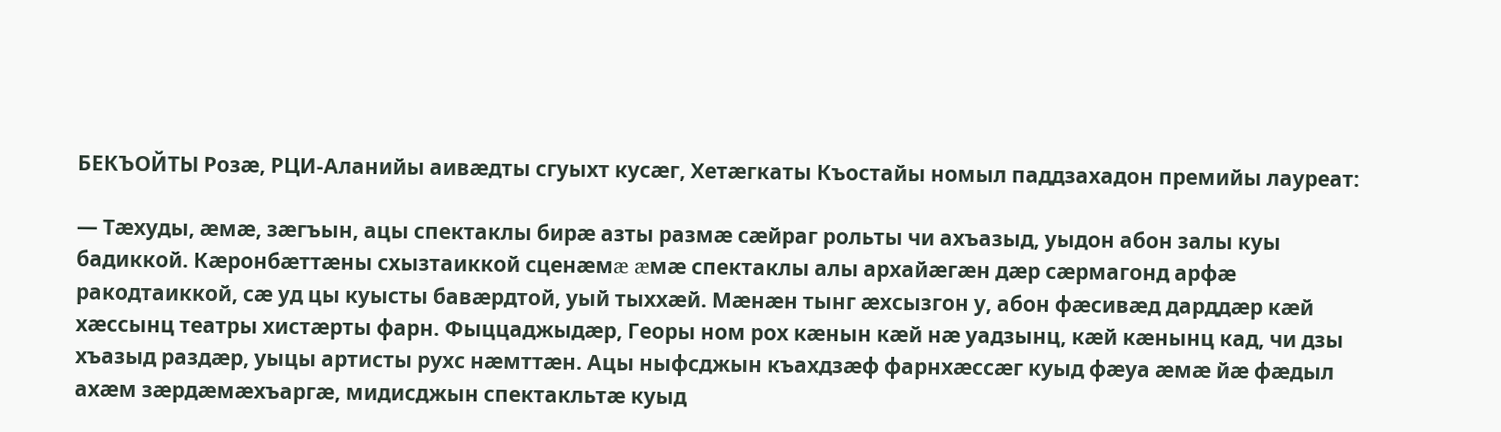БЕКЪОЙТЫ Розæ, РЦИ-Аланийы аивæдты сгуыхт кусæг, Хетæгкаты Къостайы номыл паддзахадон премийы лауреат:

— Тæхуды, æмæ, зæгъын, ацы спектаклы бирæ азты размæ сæйраг рольты чи ахъазыд, уыдон абон залы куы бадиккой. Кæронбæттæны схызтаиккой сценæмæ æмæ спектаклы алы архайæгæн дæр сæрмагонд арфæ ракодтаиккой, сæ уд цы куысты бавæрдтой, уый тыххæй. Мæнæн тынг æхсызгон у, абон фæсивæд дарддæр кæй хæссынц театры хистæрты фарн. Фыццаджыдæр, Георы ном рох кæнын кæй нæ уадзынц, кæй кæнынц кад, чи дзы хъазыд раздæр, уыцы артисты рухс нæмттæн. Ацы ныфсджын къахдзæф фарнхæссæг куыд фæуа æмæ йæ фæдыл ахæм зæрдæмæхъаргæ, мидисджын спектакльтæ куыд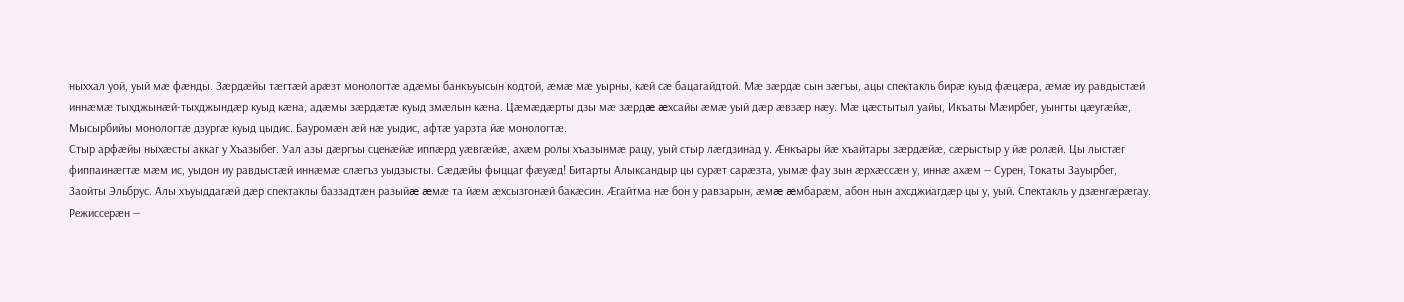ныххал уой, уый мæ фæнды. Зæрдæйы тæгтæй арæзт монологтæ адæмы банкъуысын кодтой, æмæ мæ уырны, кæй сæ бацагайдтой. Мæ зæрдæ сын зæгъы, ацы спектакль бирæ куыд фæцæра, æмæ иу равдыстæй иннæмæ тыхджынæй-тыхджындæр куыд кæна, адæмы зæрдæтæ куыд змæлын кæна. Цæмæдæрты дзы мæ зæрдæ æхсайы æмæ уый дæр æвзæр нæу. Мæ цæстытыл уайы, Икъаты Мæирбег, уынгты цæугæйæ, Мысырбийы монологтæ дзургæ куыд цыдис. Бауромæн æй нæ уыдис, афтæ уарзта йæ монологтæ.
Стыр арфæйы ныхæсты аккаг у Хъазыбег. Уал азы дæргъы сценæйæ иппæрд уæвгæйæ, ахæм ролы хъазынмæ рацу, уый стыр лæгдзинад у. Æнкъары йæ хъайтары зæрдæйæ, сæрыстыр у йæ ролæй. Цы лыстæг фиппаинæгтæ мæм ис, уыдон иу равдыстæй иннæмæ слæгъз уыдзысты. Сæдæйы фыццаг фæуæд! Битарты Алыксандыр цы сурæт сарæзта, уымæ фау зын æрхæссæн у, иннæ ахæм — Сурен, Токаты Зауырбег, Заойты Эльбрус. Алы хъуыддагæй дæр спектаклы баззадтæн разыйæ æмæ та йæм æхсызгонæй бакæсин. Æгайтма нæ бон у равзарын, æмæ æмбарæм, абон нын ахсджиагдæр цы у, уый. Спектакль у дзæнгæрæгау. Режиссерæн —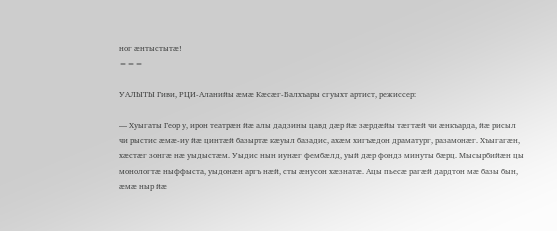ног æнтыстытæ!
===

УАЛЫТЫ Гиви, РЦИ-Аланийы æмæ Кæсæг-Балхъары сгуыхт артист, режиссер:

— Хуыгаты Геор у, ирон театрæн йæ алы дадзины цавд дæр йæ зæрдæйы тæгтæй чи æнкъарда, йæ рисыл чи рыстис æмæ-иу йæ цинтæй базыртæ кæуыл базадис, ахæм хигъæдон драматург, разамонæг. Хъыгагæн, хæстæг зонгæ нæ уыдыстæм. Уыдис нын иунæг фембæлд, уый дæр фондз минуты бæрц. Мысырбийæн цы монологтæ ныффыста, уыдонæн аргъ нæй, сты æнусон хæзнатæ. Ацы пьесæ рагæй дардтон мæ базы бын, æмæ ныр йæ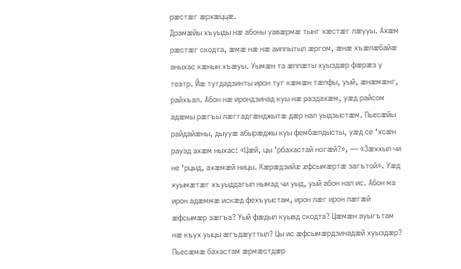рæстæг æрхæццæ.
Драмæйы хъуыды нæ абоны уавæрмæ тынг хæстæг лæууы. Ахæм рæстæг скодта, æмæ нæ нæ аиппытыл æргом, æнæ хъæлæбайæ аныхас кæнын хъæуы. Уымæн та æппæты хуыздæр фæрæз у театр. Йæ тугдадзинты ирон туг кæмæн тæлфы, уый, æнæмæнг, райхъал. Абон нæ ирондзинад куы нæ раздахæм, уæд райсом адæмы рæгъы лæггадгæнджытæ дæр нал уыдзыстæм. Пьесæйы райдайæны, дыууæ абырæджы куы фембæлдысты, уæд се ‘хсæн рауад ахæм ныхас: «Цæй, цы ‘рбахастай ногæй?», — «Зæххыл чи не ‘рцыд, ахæмæй ницы. Кæрæдзийæ æфсымæртæ загътой». Уæд хуымæтæг хъуыддагыл нымад чи уыд, уый абон нал ис. Абон ма ирон адæммæ искæд фехъуыстам, ирон лæг ирон лæгæй æфсымæр зæгъа? Уый фæдыл куывд скодта? Цæмæн ауыгътам нæ къух уыцы æгъдæуттыл? Цы ис æфсымæрдзинадæй хуыздæр?
Пьесæмæ бахастам æрмæстдæр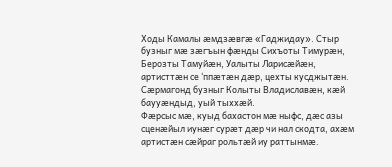Ходы Камалы æмдзæвгæ «Гаджидау». Стыр бузныг мæ зæгъын фæнды Сихъоты Тимурæн, Берозты Тамуйæн, Уалыты Ларисæйæн, артисттæн се ‘ппæтæн дæр, цехты кусджытæн. Сæрмагонд бузныг Колыты Владиславæн, кæй баууæндыд, уый тыххæй.
Фæрсыс мæ, куыд бахастон мæ ныфс, дæс азы сценæйыл иунæг сурæт дæр чи нал скодта, ахæм артистæн сæйраг рольтæй иу раттынмæ.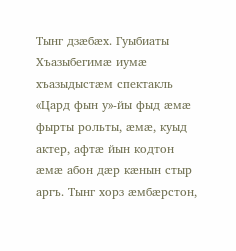Тынг дзæбæх. Гуыбиаты Хъазыбегимæ иумæ хъазыдыстæм спектакль «Цард фын у»-йы фыд æмæ фырты рольты, æмæ, куыд актер, афтæ йын кодтон æмæ абон дæр кæнын стыр аргъ. Тынг хорз æмбæрстон,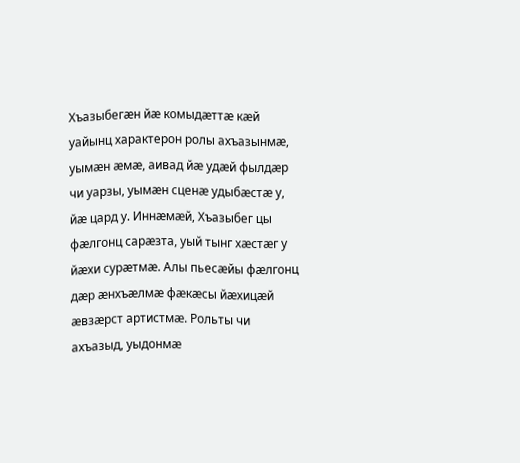Хъазыбегæн йæ комыдæттæ кæй уайынц характерон ролы ахъазынмæ, уымæн æмæ, аивад йæ удæй фылдæр чи уарзы, уымæн сценæ удыбæстæ у, йæ цард у. Иннæмæй, Хъазыбег цы фæлгонц сарæзта, уый тынг хæстæг у йæхи сурæтмæ. Алы пьесæйы фæлгонц дæр æнхъæлмæ фæкæсы йæхицæй æвзæрст артистмæ. Рольты чи ахъазыд, уыдонмæ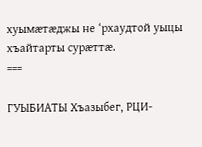хуымæтæджы не ‘рхаудтой уыцы хъайтарты сурæттæ.
===

ГУЫБИАТЫ Хъазыбег, РЦИ-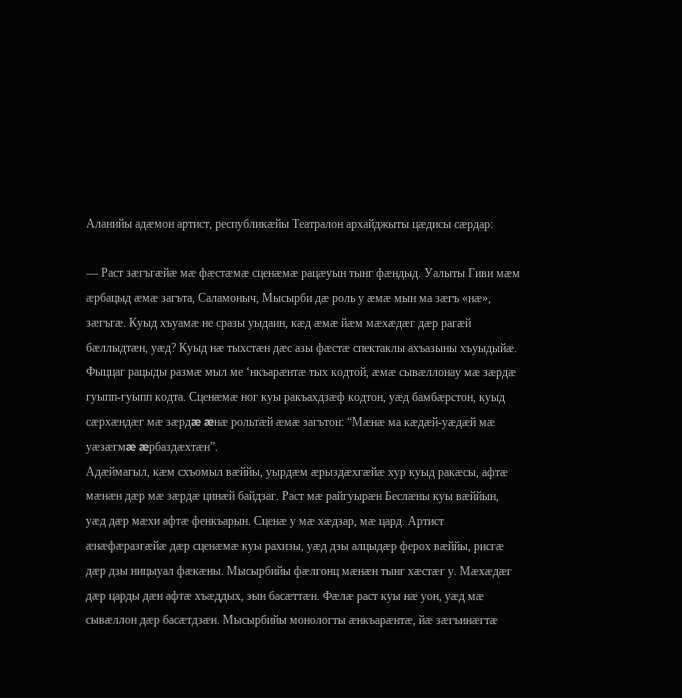Аланийы адæмон артист, республикæйы Театралон архайджыты цæдисы сæрдар:

— Раст зæгъгæйæ мæ фæстæмæ сценæмæ рацæуын тынг фæндыд. Уалыты Гиви мæм æрбацыд æмæ загъта, Саламоныч, Мысырби дæ роль у æмæ мын ма зæгъ «нæ», зæгъгæ. Куыд хъуамæ не сразы уыдаин, кæд æмæ йæм мæхæдæг дæр рагæй бæллыдтæн, уæд? Куыд нæ тыхстæн дæс азы фæстæ спектаклы ахъазыны хъуыдыйæ. Фыццаг рацыды размæ мыл ме ‘нкъарæнтæ тых кодтой, æмæ сывæллонау мæ зæрдæ гуыпп-гуыпп кодта. Сценæмæ ног куы ракъахдзæф кодтон, уæд бамбæрстон, куыд сæрхæндæг мæ зæрдæ æнæ рольтæй æмæ загътон: “Мæнæ ма кæдæй-уæдæй мæ уæзæгмæ æрбаздæхтæн”.
Адæймагыл, кæм схъомыл вæййы, уырдæм æрыздæхгæйæ хур куыд ракæсы, афтæ мæнæн дæр мæ зæрдæ цинæй байдзаг. Раст мæ райгуырæн Беслæны куы вæййын, уæд дæр мæхи афтæ фенкъарын. Сценæ у мæ хæдзар, мæ цард. Артист æнæфæразгæйæ дæр сценæмæ куы рахизы, уæд дзы алцыдæр ферох вæййы, рисгæ дæр дзы ницыуал фæкæны. Мысырбийы фæлгонц мæнæн тынг хæстæг у. Мæхæдæг дæр царды дæн афтæ хъæддых, зын басæттæн. Фæлæ раст куы нæ уон, уæд мæ сывæллон дæр басæтдзæн. Мысырбийы монологты æнкъарæнтæ, йæ зæгъинæгтæ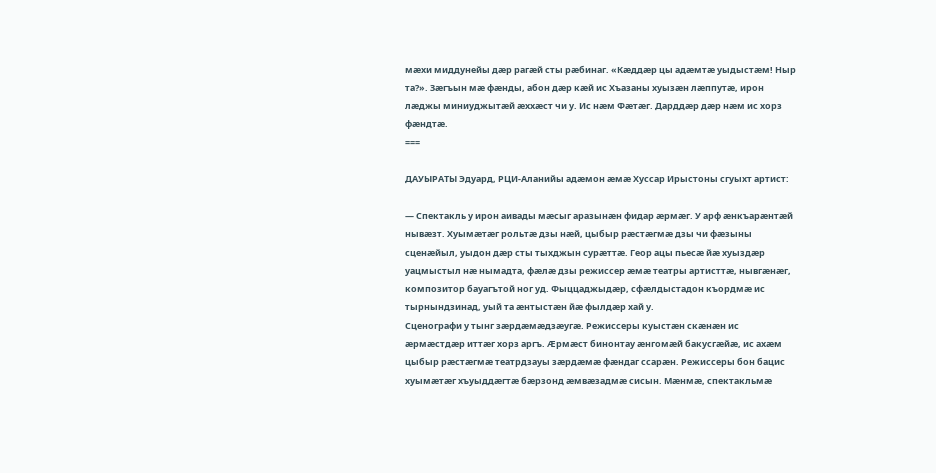мæхи миддунейы дæр рагæй сты рæбинаг. «Кæддæр цы адæмтæ уыдыстæм! Ныр та?». Зæгъын мæ фæнды, абон дæр кæй ис Хъазаны хуызæн лæппутæ, ирон лæджы миниуджытæй æххæст чи у. Ис нæм Фæтæг. Дарддæр дæр нæм ис хорз фæндтæ.
===

ДАУЫРАТЫ Эдуард, РЦИ-Аланийы адæмон æмæ Хуссар Ирыстоны сгуыхт артист:

— Спектакль у ирон аивады мæсыг аразынæн фидар æрмæг. У арф æнкъарæнтæй нывæзт. Хуымæтæг рольтæ дзы нæй, цыбыр рæстæгмæ дзы чи фæзыны сценæйыл, уыдон дæр сты тыхджын сурæттæ. Геор ацы пьесæ йæ хуыздæр уацмыстыл нæ нымадта, фæлæ дзы режиссер æмæ театры артисттæ, нывгæнæг, композитор бауагътой ног уд. Фыццаджыдæр, сфæлдыстадон къордмæ ис тырнындзинад, уый та æнтыстæн йæ фылдæр хай у.
Сценографи у тынг зæрдæмæдзæугæ. Режиссеры куыстæн скæнæн ис æрмæстдæр иттæг хорз аргъ. Æрмæст бинонтау æнгомæй бакусгæйæ, ис ахæм цыбыр рæстæгмæ театрдзауы зæрдæмæ фæндаг ссарæн. Режиссеры бон бацис хуымæтæг хъуыддæгтæ бæрзонд æмвæзадмæ сисын. Мæнмæ, спектакльмæ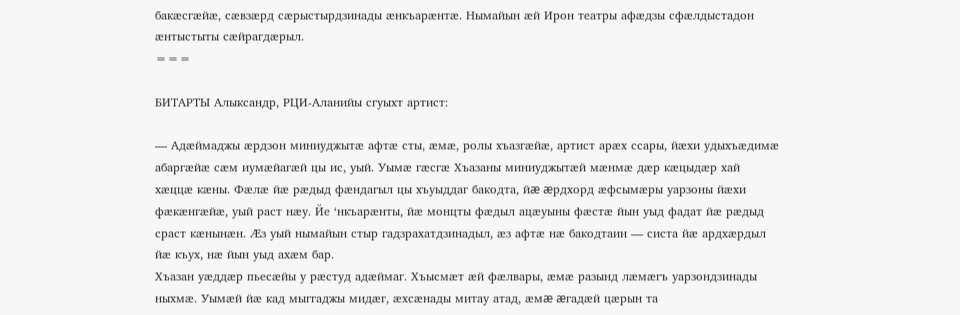бакæсгæйæ, сæвзæрд сæрыстырдзинады æнкъарæнтæ. Нымайын æй Ирон театры афæдзы сфæлдыстадон æнтыстыты сæйрагдæрыл.
===

БИТАРТЫ Алыксандр, РЦИ-Аланийы сгуыхт артист:

— Адæймаджы æрдзон миниуджытæ афтæ сты, æмæ, ролы хъазгæйæ, артист арæх ссары, йæхи удыхъæдимæ абаргæйæ сæм иумæйагæй цы ис, уый. Уымæ гæсгæ Хъазаны миниуджытæй мæнмæ дæр кæцыдæр хай хæццæ кæны. Фæлæ йæ рæдыд фæндагыл цы хъуыддаг бакодта, йæ æрдхорд æфсымæры уарзоны йæхи фæкæнгæйæ, уый раст нæу. Йе ‘нкъарæнты, йæ монцты фæдыл ацæуыны фæстæ йын уыд фадат йæ рæдыд сраст кæнынæн. Æз уый нымайын стыр гадзрахатдзинадыл, æз афтæ нæ бакодтаин — систа йæ ардхæрдыл йæ къух, нæ йын уыд ахæм бар.
Хъазан уæддæр пьесæйы у рæстуд адæймаг. Хъысмæт æй фæлвары, æмæ разынд лæмæгъ уарзондзинады ныхмæ. Уымæй йæ кад мыггаджы мидæг, æхсæнады митау атад, æмæ æгадæй цæрын та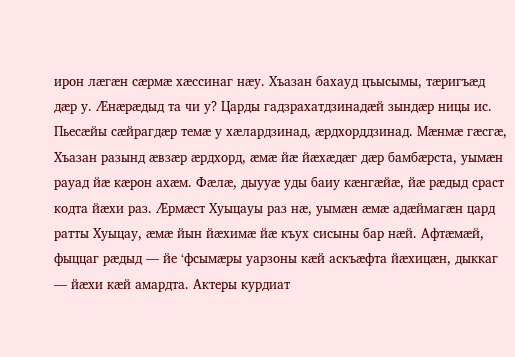ирон лæгæн сæрмæ хæссинаг нæу. Хъазан бахауд цъысымы, тæригъæд дæр у. Æнæрæдыд та чи у? Царды гадзрахатдзинадæй зындæр ницы ис. Пьесæйы сæйрагдæр темæ у хæлардзинад, æрдхорддзинад. Мæнмæ гæсгæ, Хъазан разынд æвзæр æрдхорд, æмæ йæ йæхæдæг дæр бамбæрста, уымæн рауад йæ кæрон ахæм. Фæлæ, дыууæ уды баиу кæнгæйæ, йæ рæдыд сраст кодта йæхи раз. Æрмæст Хуыцауы раз нæ, уымæн æмæ адæймагæн цард ратты Хуыцау, æмæ йын йæхимæ йæ къух сисыны бар нæй. Афтæмæй, фыццаг рæдыд — йе ‘фсымæры уарзоны кæй аскъæфта йæхицæн, дыккаг — йæхи кæй амардта. Актеры курдиат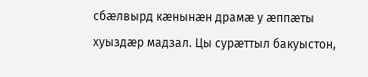сбæлвырд кæнынæн драмæ у æппæты хуыздæр мадзал. Цы сурæттыл бакуыстон,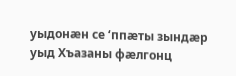уыдонæн се ‘ппæты зындæр уыд Хъазаны фæлгонц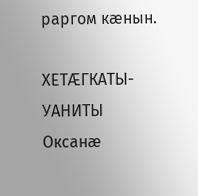раргом кæнын.

ХЕТÆГКАТЫ-УАНИТЫ Оксанæ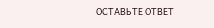ОСТАВЬТЕ ОТВЕТ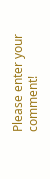Please enter your comment!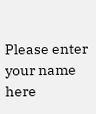Please enter your name here